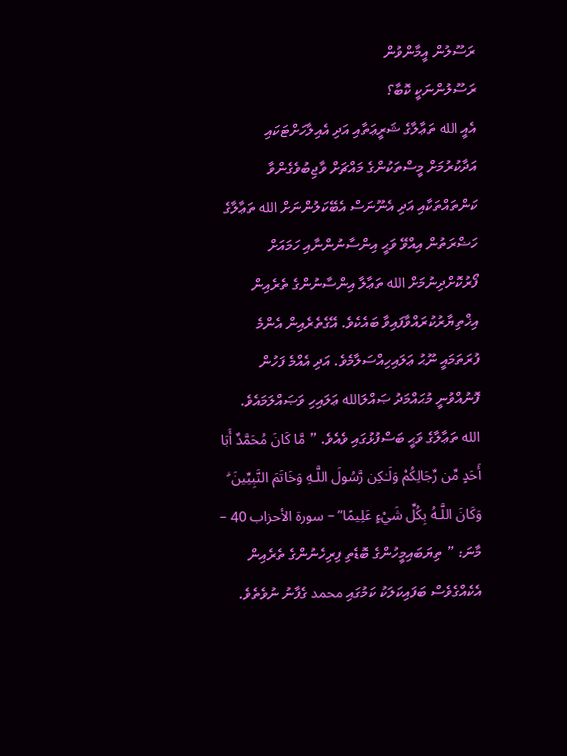ރަސޫލުން އީމާންވުން
ރަސޫލުންނަކީ ކޮބާ؟
އެއީ الله ތަޢާލާގެ ޝަރީޢަތާއި އަދި އެއިލާހަށްޓަކައި އަދާކުރުމަށް މީސްތަކުންގެ މައްޗަށް ވާޖިބުވެގެންވާ ކަންތައްތަކާއި އަދި އެނޫނަސް އެބޭކަލުންނަށް الله ތަޢާލާގެ ހަޟްރަތުން އިއްވޭ ވަޙީ އިންސާނުންނާއި ހަމައަށް ފޯރުކޮށްދިނުމަށް الله ތަޢާލާ އިންސާނުންގެ ތެރެއިން އިޚްތިޔާރުކުރައްވާފައިވާ ބައެކެވެ. އޭގެތެރެއިން އެންމެ ފުރަތަމައީ ނޫޙު ޢަލައިހިއްސަލާމެވެ. އަދި އެއްމެ ފަހުން ފޮނުއްވުނީ މުޙައްމަދު ޞައްލަالله ޢަލައިހި ވަޞައްލަމައެވެ.
الله ތަޢާލާގެ ވަޙީ ބަސްފުޅުގައި ވެއެވެ. ” مَّا كَانَ مُحَمَّدٌ أَبَا أَحَدٍ مِّن رِّجَالِكُمْ وَلَـٰكِن رَّسُولَ اللَّـهِ وَخَاتَمَ النَّبِيِّينَ ۗ وَكَانَ اللَّـهُ بِكُلِّ شَيْءٍ عَلِيمًا” – سورة الأحزاب 40 – މާނަ: ” ތިޔަބައިމީހުންގެ ބޮޑެތި ފިރިހެނުންގެ ތެރެއިން އެކެއްގެވެސް ބަފައިކަލަކު ކަމުގައި محمد ގެފާނު ނުވެތެވެ.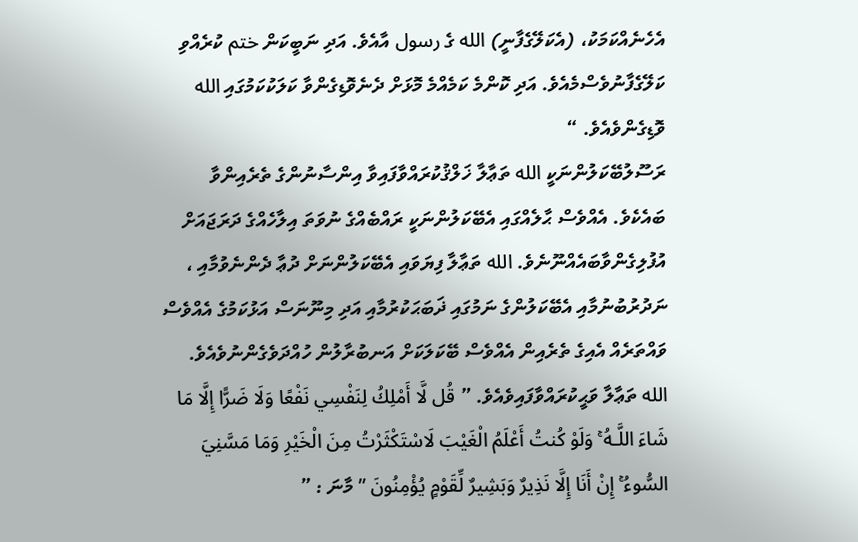އެހެނެއްކަމަކު، (އެކަލޭގެފާނީ) الله ގެ رسول އާއެވެ. އަދި ނަބީކަން ختم ކުރެއްވި ކަލޭގެފާނުވެސްމެއެވެ. އަދި ކޮންމެ ކަމެއްމެ މޮޅަށް ދެނެވޮޑިގެންވާ ކަލަކުކަމުގައި الله ވޮޑިގެންވެއެވެ. “
ރަސޫލުބޭކަލުންނަކީ الله ތަޢާލާ ޚަލްޤުކުރައްވާފައިވާ އިންސާނުންގެ ތެރެއިންވާ ބައެކެވެ. އެއްވެސް ޙާލެއްގައި އެބޭކަލުންނަކީ ރައްބެއްގެ ނުވަތަ އިލާހެއްގެ ދަރަޖައަށް އުފުލިގެންވާބައެއްނޫނެވެ. الله ތަޢާލާ ފިޔަވައި އެބޭކަލުންނަށް ދުޢާ ދެންނެވުމާއި ، ނަދުރުބުނުމާއި އެބޭކަލުންގެ ނަމުގައި ޛަބަޙަކުރުމާއި އަދި މިނޫނަސް އަޅުކަމުގެ އެއްވެސް ވައްތަރެއް އެއިގެ ތެރެއިން އެއްވެސް ބޭކަލަކަށް އަނބުރާލުން ހުއްދަވެގެންނުވެއެވެ.
الله ތަޢާލާ ވަޙީކުރައްވާފައިވެއެވެ. ” قُل لَّا أَمْلِكُ لِنَفْسِي نَفْعًا وَلَا ضَرًّا إِلَّا مَا شَاءَ اللَّـهُ ۚ وَلَوْ كُنتُ أَعْلَمُ الْغَيْبَ لَاسْتَكْثَرْتُ مِنَ الْخَيْرِ وَمَا مَسَّنِيَ السُّوءُ ۚ إِنْ أَنَا إِلَّا نَذِيرٌ وَبَشِيرٌ لِّقَوْمٍ يُؤْمِنُونَ ” މާނަ : ”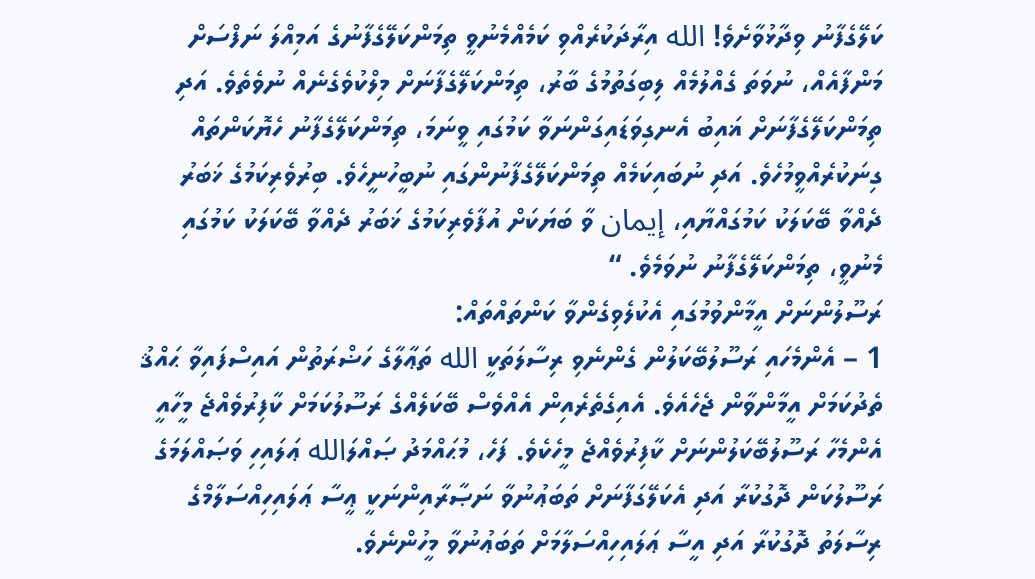ކަލޭގެފާނު ވިދާޅުވާށެވެ! الله އިރާދަކުރެއްވި ކަމެއްމެނުވީ ތިމަންކަލޭގެފާނުގެ އަމިއްލަ ނަފްސަށް މަންފާއެއް، ނުވަތަ ގެއްލުމެއް ލިބިގަތުމުގެ ބާރު، ތިމަންކަލޭގެފާނަށް މިލްކުވެގެނެއް ނުވެތެވެ. އަދި ތިމަންކަލޭގެފާނަށް ޣައިބު އެނގިވަޑައިގަންނަވާ ކަމުގައި ވީނަމަ، ތިމަންކަލޭގެފާނު ހެޔޮކަންތައް ގިނަކުރެއްވީމުހެވެ. އަދި ނުބައިކަމެއް ތިމަންކަލޭގެފާނުންގައި ނުބީހުނީހެވެ. ބިރުވެރިކަމުގެ ޚަބަރު ދެއްވާ ބޭކަލަކު ކަމުގައްޔާއި، إيمان ވާ ބަޔަކަށް އުފާވެރިކަމުގެ ޚަބަރު ދެއްވާ ބޭކަލަކު ކަމުގައި މެނުވީ، ތިމަންކަލޭގެފާނު ނުވަމެވެ. “
ރަސޫލުންނަށް އީމާންވުމުގައި އެކުލެވިގެންވާ ކަންތައްތައް:
1 – އެންމެހައި ރަސޫލުބޭކަލުން ގެންނެވި ރިސާލަތަކީ الله ތަޢާލާގެ ހަޟްރަތުން އައިސްފައިވާ ޙައްޤު ތެދުކަމަށް އީމާންވާން ޖެހެއެވެ. އެއިގެތެރެއިން އެއްވެސް ބޭކަލެއްގެ ރަސޫލުކަމަށް ކާފިރުވެއްޖެ މީހާއީ އެންމެހާ ރަސޫލުބޭކަލުންނަށް ކާފިރުވެއްޖެ މީހެކެވެ. ފަހެ، މުޙައްމަދު ޞައްލަالله ޢަލައިހި ވަޞައްލަމަގެ ރަސޫލުކަން ދޮގުކުރާ އަދި އެކަލޭގަފާނަށް ތަބަޢުނުވާ ނަޞާރާއިންނަކީ ޢީސާ ޢަލައިހިއްސަލާމްގެ ރިސާލަތު ދޮގުކުރާ އަދި އީސާ ޢަލައިހިއްސަލާމަށް ތަބަޢުނުވާ މީހުންނެވެ.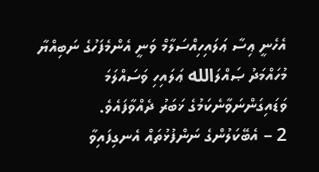އެހެނީ ޢިސާ ޢަލައިހިއްސަލާމް ވަނީ އެންމެފަހުގެ ނަބިއްޔާ މުހައްމަދު ޞައްލަالله ޢަލައިހި ވަސައްލަމަ ވަޑައިގަންނަވާނެކަމުގެ ޚަބަރު ދެއްވާފައެވެ.
2 – އެބޭކަލުންގެ ނަންފުޅުތައް އެނގިފައިވާ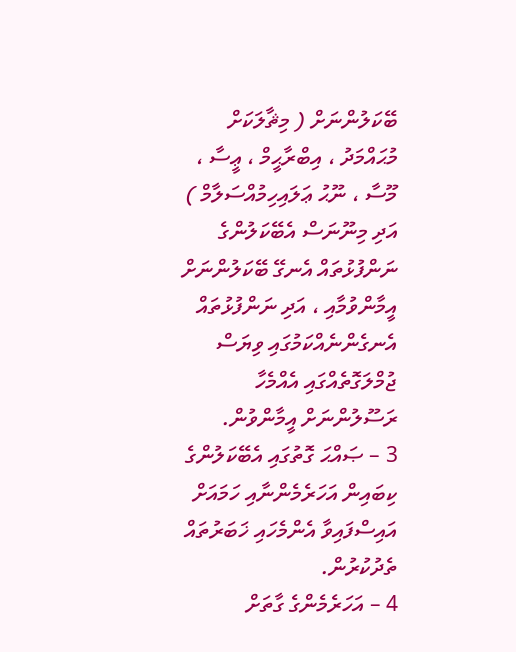ބޭކަލުންނަށް ( މިޘާލަކަށް މުޙައްމަދު ، އިބްރާޙީމް ، ޢީސާ ، މޫސާ ، ނޫޙު ޢަލައިހިމުއްސަލާމް ) އަދި މިނޫނަސް އެބޭކަލުންގެ ނަންފުޅުތައް އެނގޭ ބޭކަލުންނަށް އީމާންވުމާއި ، އަދި ނަންފުޅުތައް އެނގެންނެއްކަމުގައި ވިޔަސް ޖުމްލަގޮތެއްގައި އެއްމެހާ ރަސޫލުންނަށް އީމާންވުން.
3 – ޞައްޙަ ގޮތުގައި އެބޭކަލުންގެ ކިބައިން އަހަރެމެންނާއި ހަމައަށް އައިސްފައިވާ އެންމެހައި ޚަބަރުތައް ތެދުކުރުން.
4 – އަހަރެމެންގެ ގާތަށް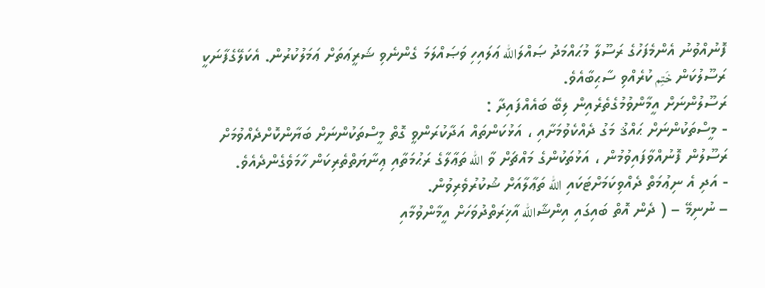ފޮނުއްވުނު އެންމެފަހުގެ ރަސޫލާ މުޙައްމަދު ޞައްލަالله ޢަލައިހި ވަޞައްލަމަ ގެންނެވި ޝަރީޢަތަށް ޢަމަލުކުރުން. އެކަލޭގެފާނަކީ ރަސޫލުކަން خَتِم ކުރެއްވި ސާޙިބާއެވެ.
ރަސޫލުންނަށް އީމާންވުމުގެތެރެއިން ލިބޭ ބައެއްފައިދާ :
- މީސްތަކުންނަށް ޙައްޤު މަގު ދެއްކެވުމަށާއި ، އަޅުކަންތައް އަދާކުރަންވީ ގޮތް މީސްތަކުންނަށް ބަޔާންކޮށްދެއްވުމަށް ރަސޫލުން ފޮނުއްވާފައިވުމުން ، އަޅުތަކުންގެ މައްޗަށް ވާ الله ތަޢާލާގެ ރަޙުމަތާއި ޢިނާޔަތްތެރިކަން ހާމަވެގެންދެއެވެ.
- އަދި އެ ނިޢުމަތް ދެއްވިކަމަށްޓަކައި الله ތަޢާލާއަށް ޝުކުރުވެރިވުން.
– ނުނިމޭ – ( ދެން އޮތް ބައިގައި އިންޝާالله އާޚިރަތްދުވަހަށް އީމާންވުމާއި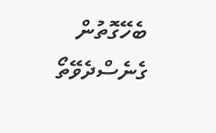ބެހޭގޮތުން ގެނެސްދެވޭތޯ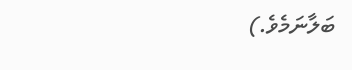ބަލާނަމެވެ.)